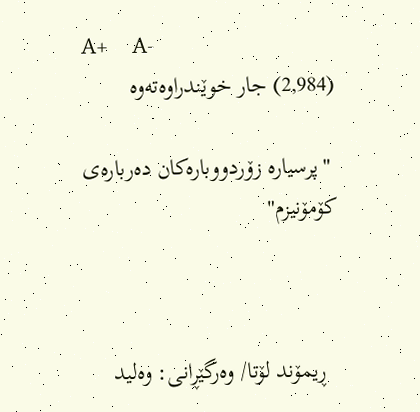A+    A-
(2,984) جار خوێندراوەتەوە

 "پرسياره ‌زۆردووبارەکان ده‌رباره‌ى كۆمۆنيزم"



  ڕيمۆند لۆتا/ وه‌رگێڕانى: وه‌ليد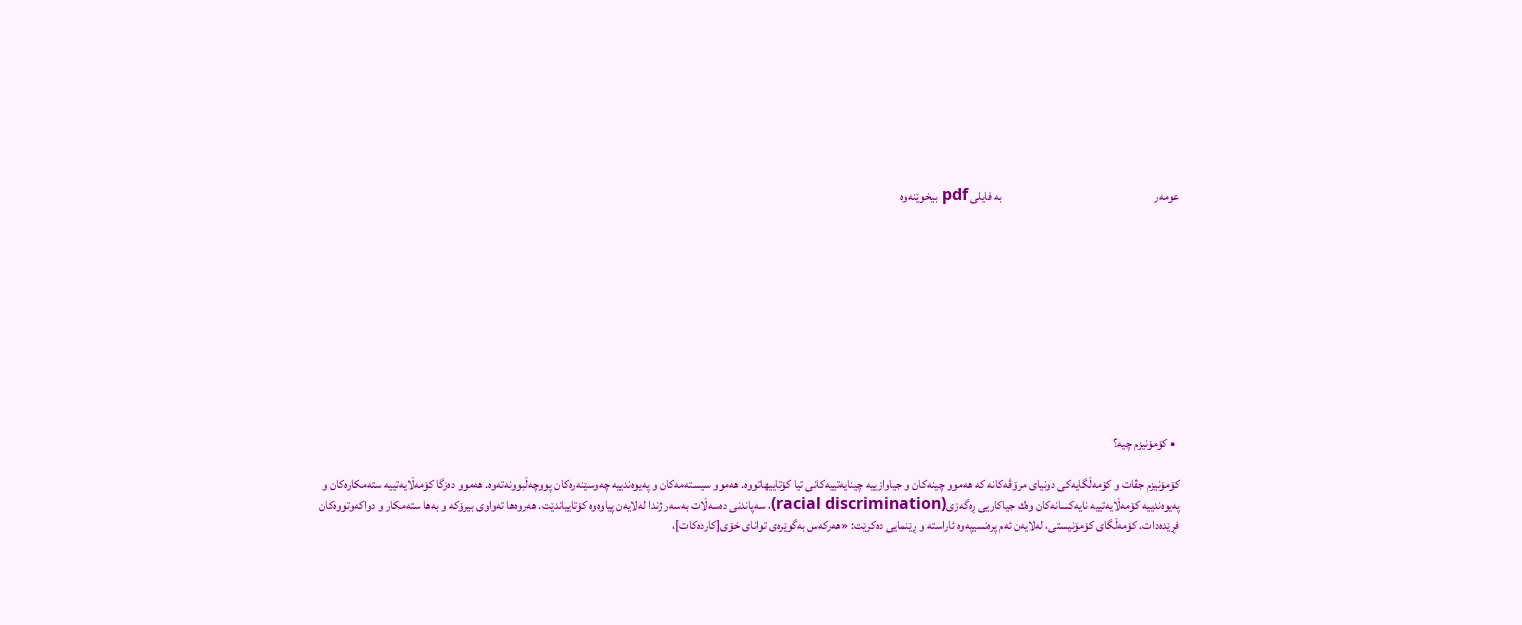عومه‌ر                                                               به‌ فايلى pdf بيخوێنه‌وه‌











  • كۆمۆنيزم چيه‌؟

كۆمۆنيزم جڤات و كۆمه‌ڵگايه‌كى دونياى مرۆڤه‌كانه‌‌ كه‌ هه‌موو چينه‌كان و جياوازييه‌ چينايه‌تييه‌كانى تيا كۆتاييهاتووه‌. هه‌موو سيسته‌مه‌كان و په‌يوه‌ندييه‌ چه‌وسێنه‌ره‌كان پووچه‌ڵبوونه‌ته‌وه‌. هه‌موو ده‌زگا كۆمه‌ڵايه‌تييه‌ سته‌مكاره‌كان و په‌يوه‌ندييه‌ كۆمه‌ڵايه‌تييه‌ نايه‌كسانه‌كان وه‌ك جياكاريى ڕه‌گه‌زى(racial discrimination)، سه‌پاندنى ده‌سه‌ڵات به‌سه‌ر ژندا له‌لايه‌ن پياوه‌وه‌ كۆتايياندێت. هه‌روه‌ها ته‌واوى بيرۆكه‌ و به‌ها سته‌مكار و دواكه‌وتووه‌كان فڕێده‌دات. كۆمه‌ڵگاى كۆمۆنيستى، له‌لايه‌ن ئه‌م پره‌نسيپه‌وه‌ ئاراسته‌ و ڕێنمايى ده‌كرێت: «هه‌ركه‌س بەگوێرەی تواناى خۆى[کاردەکات]،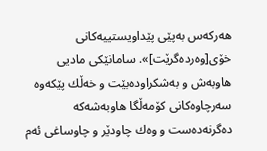هه‌ركه‌س به‌پێى پێداويستييه‌كانى خۆى[وەردەگرێت]». سامانێكى ماديى هاوبه‌ش و به‌شكراوده‌بێت و خه‌ڵك پێكه‌وه‌ سه‌رچاوه‌كانى كۆمه‌ڵگا هاوبه‌شه‌كه‌ ده‌گرنه‌ده‌ست و وه‌ك چاودێر و چاوساغى ئه‌م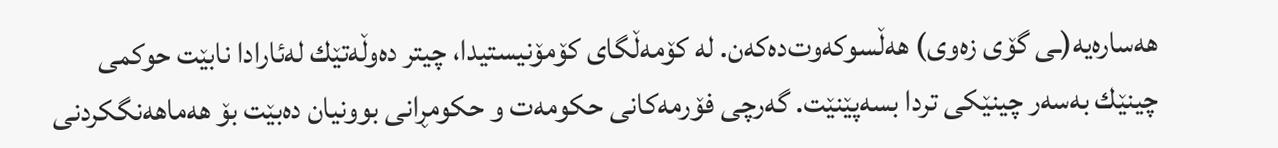هه‌ساره‌يه‌(ـى گۆى زه‌وى) هه‌ڵسوكه‌وت‌ده‌كه‌ن. له‌ كۆمه‌ڵگاى كۆمۆنيستيدا، چيتر ده‌وڵه‌تێك له‌ئارادا نابێت حوكمى چينێك به‌سه‌ر چينێكى تردا بسه‌پێنێت. گه‌رچى فۆرمه‌كانى حكومه‌ت و حكومڕانى بوونيان ده‌بێت بۆ هه‌ماهه‌نگكردنى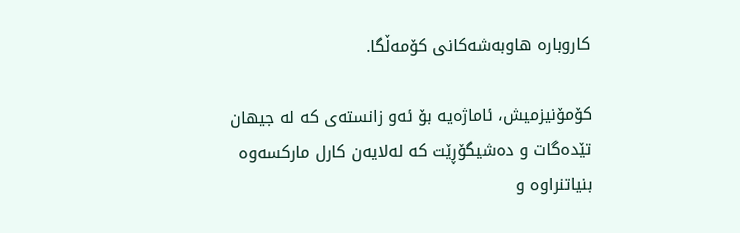كاروباره‌ هاوبه‌شه‌كانى كۆمه‌ڵگا.

كۆمۆنيزميش، ئاماژه‌يه‌ بۆ ئه‌و زانسته‌ى كه‌ له‌ جيهان تێده‌گات و ده‌شيگۆڕێت كه‌ له‌لايه‌ن كارل ماركسه‌وه‌ بنياتنراوه‌ و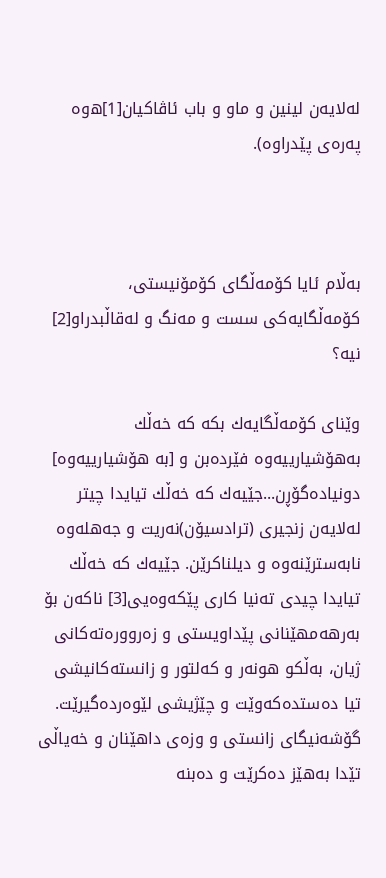له‌لايه‌ن لينين و ماو و باب ئاڤاكيان[1]ه‌وه‌ په‌ره‌ى پێدراوه‌).



به‌ڵام ئايا كۆمه‌ڵگاى كۆمۆنيستى، كۆمه‌ڵگايه‌كى سست و مه‌نگ و له‌قاڵبدراو[2] نيه‌؟

وێناى كۆمه‌ڵگايه‌ك بكه‌ كه‌ خه‌ڵك به‌هۆشيارييه‌وه‌ فێرده‌بن و [بە هۆشیارییەوە] دونيادەگۆڕن...جێيه‌ك كه‌ خه‌ڵك تيايدا چيتر له‌لايه‌ن زنجيرى (ترادسیۆن)نه‌ريت و جه‌هله‌وه‌ نابه‌سترێنه‌وه‌ و ديلناكرێن. جێيه‌ك كه‌ خه‌ڵك تيايدا چيدى ته‌نيا كارى پێكه‌وه‌يى[3] ناكه‌ن بۆ به‌رهه‌مهێنانى پێداويستى و زه‌رووره‌ته‌كانى ژيان، به‌ڵكو هونه‌ر و كه‌لتور و زانسته‌كانيشى تيا ده‌ستده‌كه‌وێت و چێژيشى لێوه‌رده‌گيرێت. گۆشه‌نيگاى زانستى و وزەی داهێنان و خه‌ياڵی تێدا بەهێز دەکرێت و دەبنە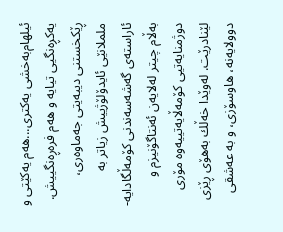ئیلهام‌بەخشی یەکتری‌...هه‌م يه‌كێتى و يه‌كڕه‌نگيى تيايه‌ و هه‌م فره‌ڕه‌نگييش. ڕێكخستنى دیبەیتی جەماوەری، ململانێى ئايدۆلۆژييش زياتر به‌ ئاراسته‌ى گه‌شه‌سه‌ندنى كۆمه‌ڵگادايه‌- به‌ڵام چيتر له‌لايه‌ن ئه‌نتاگۆنيزم و دوژمنايه‌تيى كۆمه‌ڵايه‌تييه‌وه‌ مۆرى لێنادرێت. له‌وێدا خه‌ڵك به‌هۆى ڕێزى دوولايه‌نه‌، هاوسۆزى، و بە عەشقی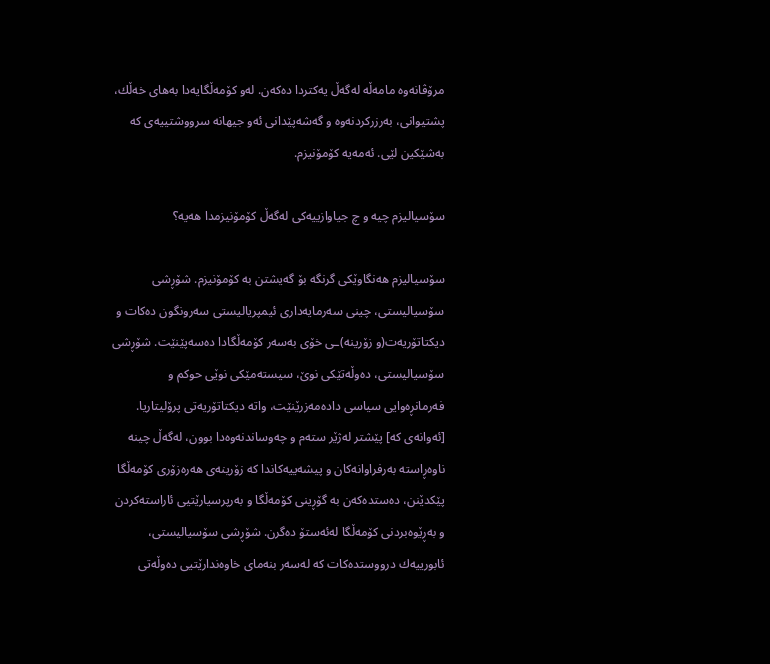مرۆڤانەوە‌‌ مامه‌ڵه‌ له‌گه‌ڵ يه‌كتردا ‌ده‌كه‌ن. له‌و كۆمه‌ڵگايه‌دا به‌هاى خه‌ڵك، پشتيوانى، به‌رزركردنه‌وه و گه‌شه‌پێدانى ئه‌و جيهانه‌ سرووشتييه‌ى كه‌ به‌شێكين لێى. ئه‌مه‌يه‌ كۆمۆنيزم.

سۆسياليزم چيه‌ و چ جياوازييه‌كى له‌گه‌ڵ كۆمۆنيزمدا هه‌يه‌؟

سۆسياليزم هه‌نگاوێكى گرنگه‌ بۆ گه‌يشتن به‌ كۆمۆنيزم. شۆڕشى سۆسياليستى، چينى سه‌رمايه‌دارى ئيمپرياليستى سه‌رونگون ده‌كات و ديكتاتۆريه‌ت(و زۆرينه‌)ـى خۆى به‌سه‌ر كۆمه‌ڵگادا ده‌سه‌پێنێت. شۆڕشى سۆسياليستى، ده‌وڵه‌تێكى نوێ، سيسته‌مێكى نوێى حوكم و فه‌رمانڕه‌وايى سياسى داده‌مه‌زرێنێت، واتە ديكتاتۆريه‌تى پرۆليتاريا. [ئەوانەی کە] پێشتر له‌ژێر سته‌م و چه‌وساندنه‌وه‌دا بوون‌، له‌گه‌ڵ چينه‌ ناوه‌ڕاسته‌ به‌رفراوانه‌كان و پيشه‌ييه‌كاندا کە زۆرينه‌ى هه‌ره‌زۆرى كۆمه‌ڵگا پێكدێنن، ده‌ستده‌كه‌ن به‌ گۆڕينى كۆمه‌ڵگا و به‌رپرسيارێتيى ئاراسته‌كردن و به‌ڕێوه‌بردنى كۆمه‌ڵگا لەئەستۆ دەگرن. شۆڕشى سۆسياليستى، ئابورييه‌ك درووستده‌كات كه‌ له‌سه‌ر بنه‌ماى خاوه‌ندارێتيى ده‌وڵه‌تى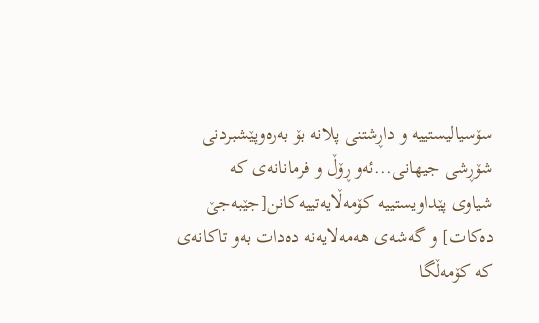سۆسياليستييه‌ و داڕشتنى پلانه‌ بۆ به‌ره‌وپێشبردنى شۆڕشى جيهانى...ئه‌و ڕۆڵ و فرمانانەی کە شیاوی ‌پێداويستييه ‌كۆمه‌ڵايه‌تييه‌كانن[جێبەجێ دەکات] و گه‌شه‌ى هه‌مه‌لايه‌نه‌ دەدات به‌و تاكانه‌ى كه ‌كۆمه‌ڵگا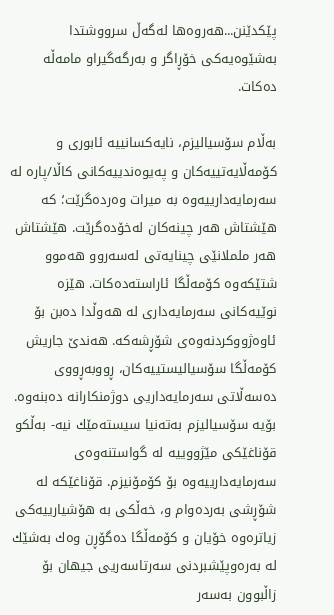پێكدێنن...هه‌روه‌ها له‌گه‌ڵ سرووشتدا به‌شێوه‌يه‌كى خۆڕاگر و به‌رگه‌گيراو مامه‌ڵه‌ دەکات.

به‌ڵام سۆسياليزم، نايه‌كسانييه‌ ئابورى و كۆمه‌ڵايه‌تييه‌كان و په‌يوه‌ندييه‌كانى كاڵا/پاره‌ له‌ سه‌رمايه‌دارييه‌وه‌ به‌ ميرات وه‌رده‌گرێت؛ كه‌ هێشتاش هه‌ر چينه‌كان له‌خۆده‌گرێت. هێشتاش هه‌ر ململانێى چينايه‌تى له‌سه‌روو هه‌موو شتێكه‌وه‌ كۆمه‌ڵگا ئاراسته‌ده‌كات. هێزه‌ نوێيه‌كانى سه‌رمايه‌دارى له‌ هه‌وڵدا ده‌بن بۆ ئاوه‌ژووكردنه‌وه‌ى شۆڕشه‌كه‌. هه‌ندێ جاريش كۆمه‌ڵگا سۆسياليستييه‌كان، ڕووبه‌ڕووى ده‌سه‌ڵاتى سه‌رمايه‌داريى دوژمنكارانه‌ ده‌بنه‌وه‌. بۆيه‌ سۆسياليزم به‌ته‌نيا سيسته‌مێك نيه‌- به‌ڵكو قۆناغێكى مێژووييه‌ له‌ گواستنه‌وه‌ى سه‌رمايه‌دارييه‌وه‌ بۆ كۆمۆنيزم. قۆناغێكه‌ له‌ شۆڕشى به‌رده‌وام و، خه‌ڵكى به‌ هۆشيارييه‌كى زياتره‌وه‌ خۆيان و كۆمه‌ڵگا ده‌گۆڕن وه‌ك به‌شێك له‌ به‌ره‌وپێشبردنى سه‌رتاسه‌ريى جيهان بۆ زاڵبوون به‌سه‌ر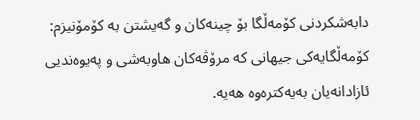دابه‌شكردنى كۆمه‌ڵگا بۆ چينه‌كان و گه‌يشتن به‌ كۆمۆنيزم: كۆمه‌ڵگايه‌كى جيهانى كه‌ مرۆڤه‌كان هاوبه‌شى و په‌يوه‌نديى ئازادانه‌يان به‌يه‌كتره‌وه‌ هه‌يه‌.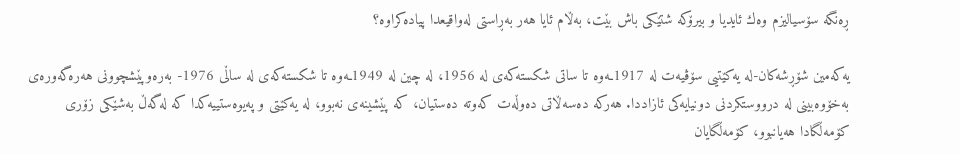ڕه‌نگه‌ سۆسياليزم وه‌ك ئايديا و بيرۆكه‌ شتێكى باش بێت، به‌ڵام ئايا هه‌ر به‌ڕاستى له‌واقيعدا پياده‌كراوه‌؟

يه‌كه‌مين شۆڕشه‌كان-له‌ يه‌كێتيى سۆڤيه‌ت له‌ 1917ـه‌وه‌ تا ساتى شكسته‌كه‌ى له‌ 1956، له‌ چين له‌ 1949ـه‌وه‌ تا شكسته‌كه‌ى له‌ ساڵى 1976- به‌ره‌وپێشچوونى هه‌ره‌گه‌وره‌ى به‌خۆوه‌بينى له‌ درووستكردنى دونيايه‌كى ئازاددا. هه‌ركه‌ ده‌سه‌ڵاتى ده‌وڵه‌ت كه‌وته‌ ده‌ستيان، كه‌ پێشينه‌ى نه‌بوو، له‌ يه‌كێتى و په‌يوه‌ستييه‌كدا كه‌ له‌گه‌ڵ به‌شێكى زۆرى كۆمه‌ڵگادا هه‌يانبوو، كۆمه‌ڵگايان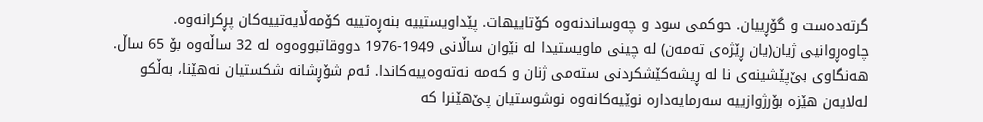گرته‌ده‌ست و گۆڕييان. حوكمى سود و چه‌وساندنه‌وه‌ كۆتاييهات. پێداويستييه‌ بنه‌ڕه‌تييه‌ كۆمه‌ڵايه‌تييه‌كان پڕكرانه‌وه‌. چاوه‌ڕوانيى ژيان(يان ڕێژه‌ى ته‌مه‌ن) له‌ چينى ماويستيدا له‌ نێوان ساڵانى 1949-1976 دووقاتبووه‌وه‌ لە 32 ساڵه‌وه‌ بۆ 65 ساڵ. هه‌نگاوى بێ‌پێشينه‌ى نا له‌ ڕيشه‌كێشكردنى سته‌مى ژنان و كه‌مه‌ نه‌ته‌وه‌ييه‌كاندا. ئه‌م شۆڕشانه‌ شكستيان نه‌هێنا، به‌ڵكو له‌لايه‌ن هێزه‌ بۆرژوازييه‌ سه‌رمايه‌‌داره نوێيه‌كانه‌وه‌ نوشوستيان پێ‌هێنرا كه‌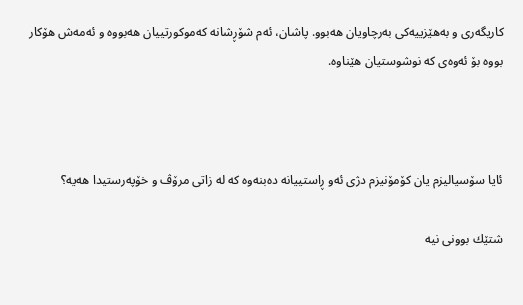كاريگه‌رى و به‌هێزييه‌كى به‌رچاويان هه‌بوو. پاشان، ئه‌م شۆڕشانه‌ كه‌موكورتييان هه‌بووه‌ و ئەمەش هۆکار بووە بۆ ئەوەی کە نوشوستیان هێناوە.



ئايا سۆسياليزم يان كۆمۆنيزم دژى ئه‌و ڕاستييانه‌ ده‌بنه‌وه‌ كه‌ له‌ زاتى مرۆڤ و خۆپه‌رستيدا هه‌يه‌؟

شتێك بوونى نيه‌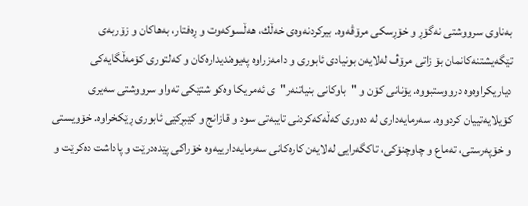به‌ناوى سرووشتى نه‌گۆڕ و خۆڕسكى مرۆڤه‌وه‌. بيركردنه‌وه‌ى خه‌ڵك، هه‌ڵسوكه‌وت و ڕه‌فتار، به‌هاكان و زۆربه‌ى تێگه‌يشتنه‌كانمان بۆ زاتى مرۆڤ له‌لايه‌ن بونيادى ئابورى و دامه‌زراوه‌ په‌يوه‌نديداره‌كان و كه‌لتورى كۆمه‌ڵگايه‌كى دياريكراوه‌وه‌ درووستبووه‌. يۆنانى كۆن و "باوكانى بنياتنه‌ر"ى ئه‌مريكا وه‌كو شتێكى ته‌واو سرووشتى سه‌يرى كۆيلايه‌تييان كردووه‌. سه‌رمايه‌دارى له ‌ده‌ورى كه‌ڵه‌كه‌كردنى تايبه‌تى سود و قازانج و كێبڕكێى ئابورى ڕێكخراوه‌. خۆويستى و خۆپه‌رستى، ته‌ماع و چاوچنۆكى، تاكگه‌رايى له‌لايه‌ن كاره‌كانى سه‌رمايه‌دارييه‌وه‌ خۆراكى پێده‌درێت و پاداشت دەکرێت و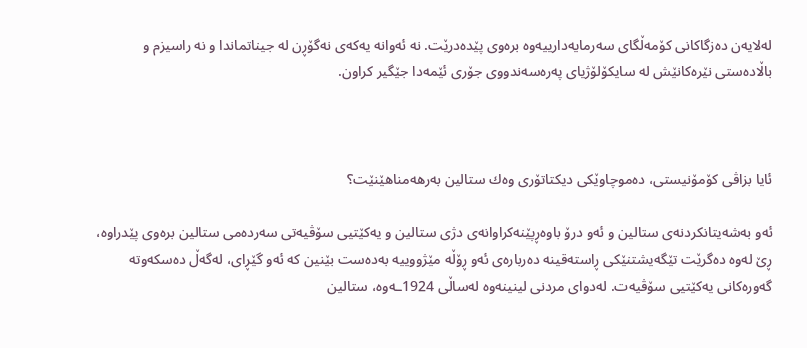له‌لايه‌ن ده‌زگاكانى كۆمه‌ڵگاى سه‌رمايه‌دارييه‌وه‌ بره‌وى پێده‌درێت. نە ئەوانە یەکەی نەگۆڕن لە جیناتماندا و نە راسیزم و باڵادەستی نێرەکانێش لە سایکۆلۆژیای پەرەسەندووی جۆری ئێمەدا جێگیر کراون.



ئايا بزاڤى كۆمۆنيستى، ده‌موچاوێكى ديكتاتۆرى وه‌ك ستالين به‌رهه‌مناهێنێت؟

ئه‌و به‌شه‌يتانكردنه‌ى ستالين و ئه‌و درۆ باوه‌ڕپێنه‌كراوانه‌ى دژى ستالين و يه‌كێتيى سۆڤيه‌تى سه‌رده‌مى ستالين بره‌وى پێدراوه‌، ڕێ له‌وه‌ ده‌گرێت تێگه‌يشتنێكى ڕاسته‌قينه‌ ده‌رباره‌ى ئه‌و ڕۆڵه‌ مێژووييه‌ به‌ده‌ست بێنين كه‌ ئه‌و گێڕاى، له‌گه‌ڵ ده‌سكه‌وته‌ گه‌وره‌كانى يه‌كێتيى سۆڤيه‌ت. له‌دواى مردنى لينينه‌وه‌ له‌ساڵى 1924ـه‌وه‌، ستالين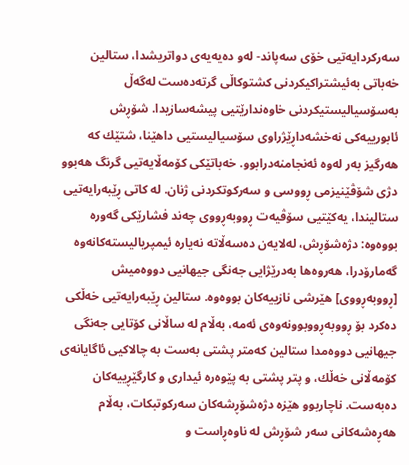سه‌ركردايه‌تيى خۆى سه‌پاند- له‌و ده‌يه‌يه‌ى دواتريشدا، ستالين خه‌باتى به‌ئيشتراكيكردنى كشتوكاڵى گرته‌ده‌ست له‌گه‌ڵ به‌سۆسياليستيكردنى خاوه‌ندارێتيى پيشه‌سازيدا. شۆڕش ئابورييه‌كى نه‌خشه‌داڕێژراوى سۆسياليستيى داهێنا، شتێك كه‌ هه‌رگيز به‌ر له‌وه‌ ئه‌نجامنه‌درابوو‌. خه‌باتێكى كۆمه‌ڵايه‌تيى گرنگ هه‌بوو دژى شۆڤێنيزمى ڕووسى و سه‌ركوتكردنى ژنان. لە کاتى ڕێبەرایەتيی ستاليندا، یەکێتيی سۆڤیەت ڕووبه‌ڕووى چەند فشارێکی گه‌وره‌ بووه‌وه: دژه‌شۆڕش، له‌لايه‌ن ده‌سه‌ڵاته‌ نه‌ياره‌ ئيمپرياليسته‌كانه‌وه‌ گه‌مارۆدرا‌، هه‌روه‌ها به‌درێژايى جه‌نگى جيهانيى دووه‌ميش [ڕووبەڕووی] هێرشى نازييه‌كان بووەوە. ستالين ڕێبه‌رايه‌تيى خه‌ڵكى ده‌كرد بۆ ڕووبه‌ڕووبوونه‌وه‌ى ئه‌مه‌، به‌ڵام له‌ ساڵانى كۆتايى جه‌نگى جيهانيى دووه‌مدا ستالين كه‌متر پشتى به‌ست به‌ چالاكيى ئاگايانه‌ى كۆمه‌ڵانى خه‌ڵك، و پتر پشتى به‌ پێوه‌ره‌ ئيدارى و كارگێڕييه‌كان ده‌به‌ست. ناچاربوو هێزه‌ دژه‌شۆڕشه‌كان سه‌ركوتبكات، به‌ڵام هه‌ڕه‌شه‌كانى سه‌ر شۆڕش له‌ ناوه‌ڕاست و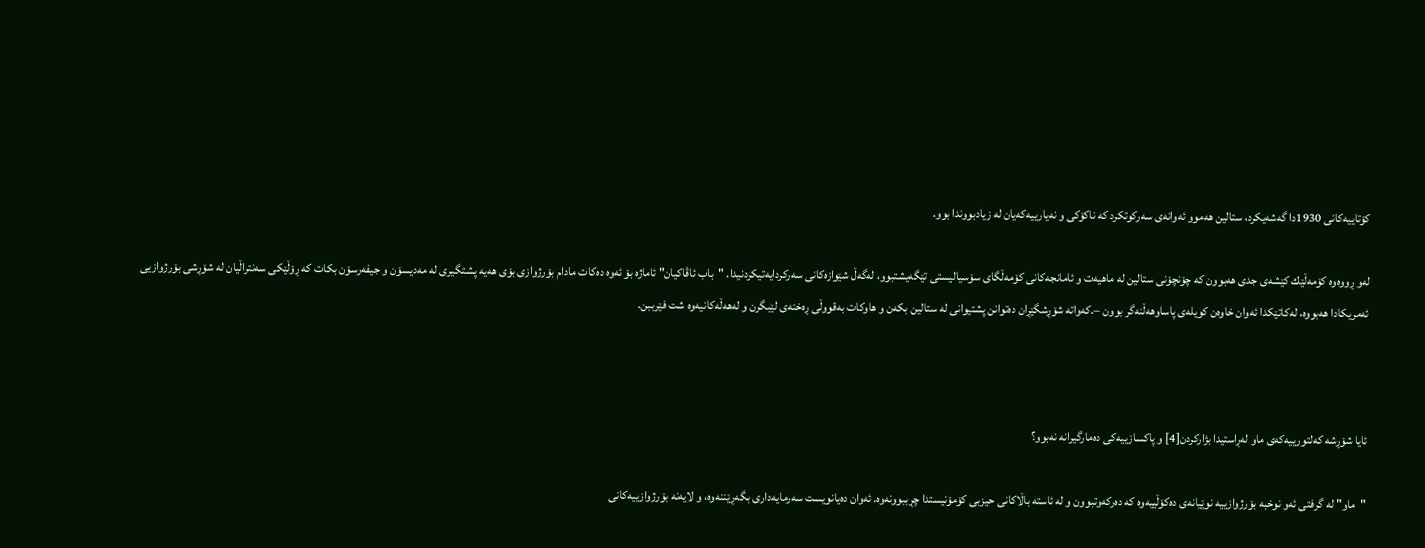كۆتاييه‌كانى 1930دا گه‌شه‌يكرد، ستالين هه‌موو ئه‌وانه‌ى سه‌ركوتكرد كه‌ ناكۆكى و نه‌يارييه‌كه‌يان له‌ زيادبووندا بوو.

له‌و ڕووه‌وه‌ كۆمه‌ڵێك كێشه‌ى جدى هه‌بوون كه‌ چۆنچۆنى ستالين له‌ ماهيه‌ت و ئامانجه‌كانى كۆمه‌ڵگاى سۆسياليستى تێگه‌يشتبوو، له‌گه‌ڵ شێوازه‌كانى سه‌ركردايه‌تيكردنيدا. "باب ئاڤاكيان" ئاماژه‌ بۆ ئه‌وه‌ ده‌كات مادام بۆرژوازى بۆی هەیە پشتگيرى لە مه‌ديسۆن و جيفه‌رسۆن بکات‌ کە‌ ڕۆڵێكى سه‌نتراڵيان له‌ شۆڕشى بۆرژوازيى ئه‌مريكادا هه‌بووە، لەکاتێکدا ئەوان خاوەن کویلەی پاساوهەڵنەگر بوون –.کەواتە شۆڕشگێڕان ده‌توانن پشتیوانى له‌ ستالين بكه‌ن و هاو‌كات به‌قووڵى ڕه‌خنه‌ى لێبگرن و له‌هه‌ڵه‌كانيه‌وه‌ شت فێرببن.



ئايا شۆڕشه‌ كه‌لتورييه‌كه‌ى ماو له‌ڕاستيدا بژاركردن[4] و پاكسازييه‌كى ده‌مارگيرانه‌ نه‌بوو؟

"ماو" لە گرفتى ئه‌و نوخبه‌ بۆرژوازييه ‌نوێيانه‌ى ده‌كۆڵييه‌وه‌ ‌كه ده‌ركه‌وتبوون و له‌ ئاسته‌ باڵاكانى حيزبى كۆمۆنيستدا چڕببوونه‌وه‌. ئه‌وان ده‌يانويست سه‌رمايه‌دارى بگه‌ڕێننه‌وه‌، و لايه‌نه‌ بۆرژوازييه‌كانى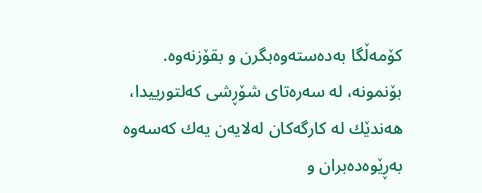كۆمه‌ڵگا به‌ده‌سته‌وه‌بگرن و بقۆزنه‌وه‌. بۆنمونه،‌ له‌ سه‌ره‌تاى شۆڕشى كه‌لتورييدا، هه‌ندێك له‌ كارگه‌كان له‌لايه‌ن يه‌ك كه‌سه‌وه‌ به‌ڕێوه‌ده‌بران و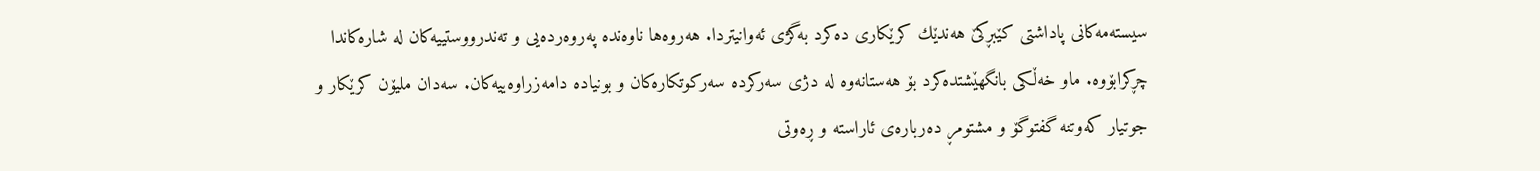سيسته‌مه‌كانى پاداشتى كێبڕكێ هه‌ندێك كرێكارى ده‌كرد به‌گژى ئه‌وانيتردا. هه‌روه‌ها ناوه‌نده‌ په‌روه‌رده‌يى و ته‌ندرووستييه‌كان له ‌شاره‌كاندا چڕکرابۆوە. ماو خه‌ڵكى بانگهێشتده‌كرد بۆ هه‌ستانەوە لە دژى سه‌ركرده‌ سه‌ركوتكاره‌كان و بونياده‌ دامه‌زراوه‌ييه‌كان. سه‌دان مليۆن كرێكار و جوتيار كه‌وتنه‌ گفتوگۆ و مشتومڕ ده‌رباره‌ى ئاراسته‌ و ڕه‌وتى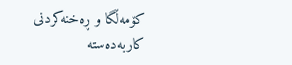كۆمه‌ڵگا و ڕه‌خنه‌كردنى كاربه‌ده‌سته‌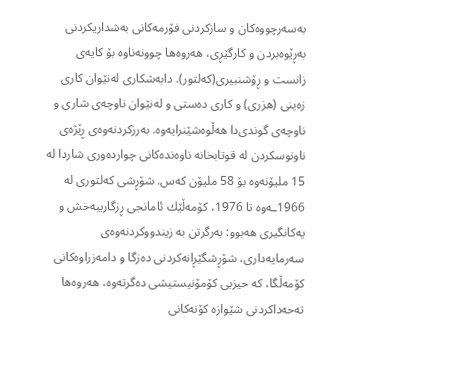به‌سه‌رچووه‌كان و سازكردنى فۆرمه‌كانى به‌شداريكردنى به‌ڕێوه‌بردن و كارگێڕى، هه‌روه‌ها چوونه‌ناوه‌ بۆ كايه‌ى زانست و ڕۆشنبيرى(كه‌لتور). دابه‌شكارى له‌نێوان كارى زه‌ينى (هزری) و كارى ده‌ستى و له‌نێوان ناوچه‌ى شارى و ناوچه‌ى گوندی‌دا هه‌ڵوه‌شێنرايه‌وه‌. به‌رزكردنه‌وه‌ى ڕێژه‌ى ناونوسكردن له‌ قوتابخانه‌ ناوه‌نده‌كانى چوارده‌ورى شاردا له‌ 15 مليۆنه‌وه‌ بۆ 58 مليۆن كه‌س. شۆڕشى كه‌لتورى له‌ 1966ـه‌وه‌ تا 1976، كۆمه‌ڵێك ئامانجى ڕزگاريبه‌خش و يه‌كانگيرى هه‌بوو: به‌رگرتن به‌ زيندووكردنه‌وه‌ى سه‌رمايه‌دارى، شۆڕشگێڕانه‌كردنى ده‌زگا و دامه‌زراوه‌كانى كۆمه‌ڵگا، كه‌ حيزبى كۆمۆنيستيشى ده‌گرته‌وه‌، هه‌روه‌ها ته‌حه‌داكردنى شێوازه‌ كۆنه‌كانى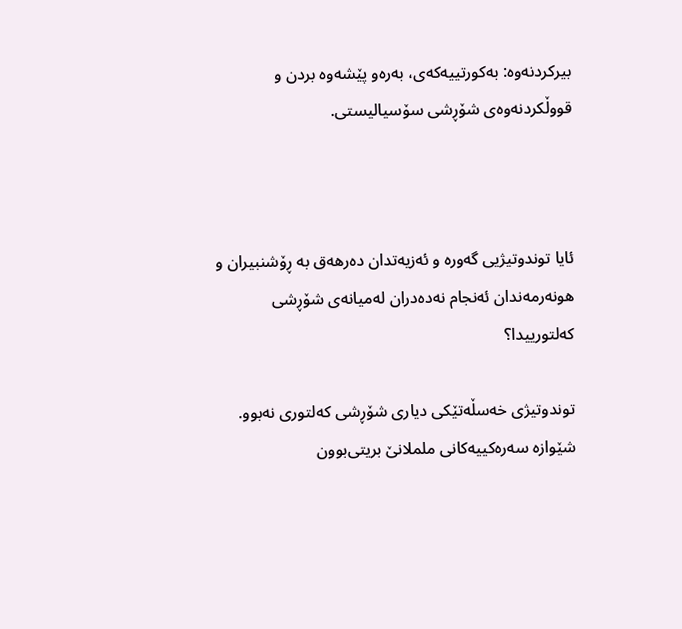بيركردنه‌وه‌: به‌كورتييه‌كه‌ى، به‌ره‌و پێشه‌وه‌ بردن و قووڵكردنه‌وه‌ى شۆڕشى سۆسياليستى.



ئايا توندوتيژيى گه‌وره‌ و ئه‌زيه‌تدان ده‌رهه‌ق به‌ ڕۆشنبيران و هونه‌رمه‌ندان ئه‌نجام نه‌ده‌دران له‌ميانه‌ى شۆڕشى كه‌لتورييدا؟

توندوتيژى خه‌سڵه‌تێكى ديارى شۆڕشى كه‌لتورى نه‌بوو. شێوازه‌ سه‌ره‌كييه‌كانى ململانێ بريتى‌بوون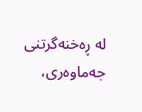له‌ ڕەخنەگرتنی جەماوەری،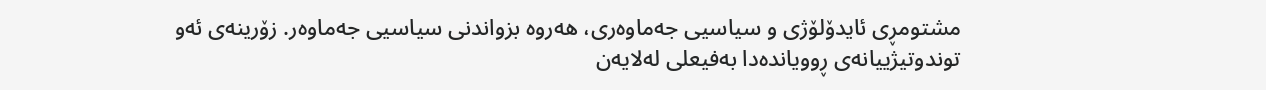مشتومڕى ئايدۆلۆژى و سياسيى جەماوەری، هه‌روه‌ بزواندنی سیاسيی جەماوەر. زۆرينه‌ى ئه‌و توندوتيژييانه‌ى ڕوويانده‌دا به‌فيعلى له‌لايه‌ن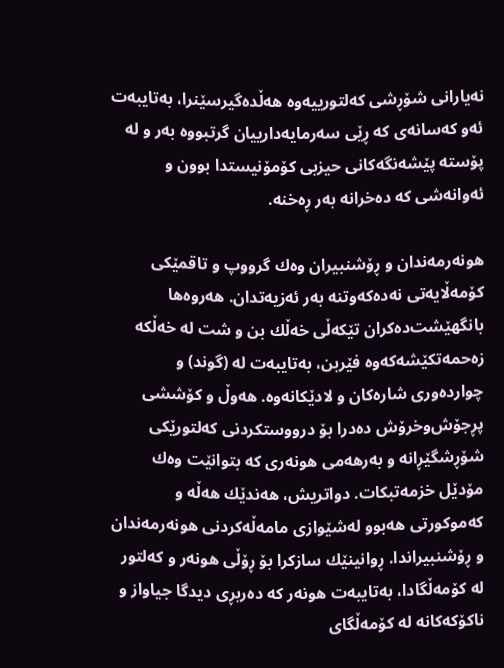نه‌يارانى شۆڕشى كه‌لتورييه‌وه‌ هه‌ڵده‌گيرسێنرا، به‌تايبه‌ت ئه‌و كه‌سانه‌ى كه‌ ڕێى سه‌رمايه‌دارييان گرتبووه‌ به‌ر و له‌ پۆسته‌ پێشه‌نگه‌كانى حيزبى كۆمۆنيستدا بوون و ئه‌وانه‌شى كه‌ ده‌خرانه‌ به‌ر ڕه‌خنه‌.

هونه‌رمه‌ندان و ڕۆشنبيران وه‌ك گرووپ و تاقمێكى كۆمه‌ڵايه‌تى نه‌ده‌كه‌وتنه‌ به‌ر ئه‌زيه‌تدان. هه‌روه‌ها بانگهێشت‌ده‌كران تێكه‌ڵى خه‌ڵك بن و شت له‌ خه‌ڵكه‌ زه‌حمه‌تكێشه‌كه‌وه‌ فێربن، به‌تايبه‌ت له‌ (گوند) و چوارده‌ورى شاره‌كان و لادێكانه‌وه‌. هه‌وڵ و كۆششى پڕجۆش‌وخرۆش ده‌درا بۆ درووستكردنى كه‌لتورێكى شۆڕشگێڕانه‌ و به‌رهه‌مى هونه‌رى كه‌ بتوانێت وه‌ك مۆدێل خزمه‌تبكات. دواتريش، هه‌ندێك هه‌ڵه‌ و كه‌موكورتى هه‌بوو له‌شێوازى مامه‌ڵه‌كردنى هونه‌رمه‌ندان و ڕۆشنبيراندا. ڕوانينێك سازكرا بۆ ڕۆڵى هونه‌ر و كه‌لتور له‌ كۆمه‌ڵگادا، به‌تايبه‌ت هونه‌ر كه‌ ده‌ربڕى ديدگا جياواز و ناكۆكه‌كانه‌ له‌ كۆمه‌ڵگاى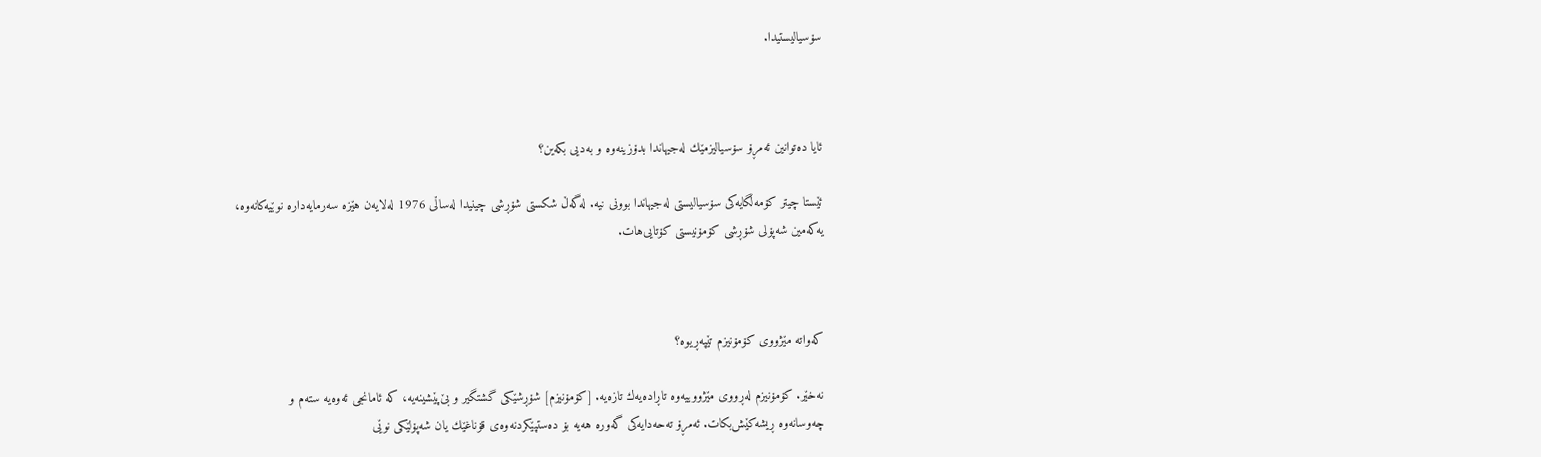سۆسياليستيدا.



ئايا ده‌توانين ئه‌مڕۆ سۆسياليزمێك له‌جيهاندا بدۆزينه‌وه‌ و به‌ديى بكه‌ين؟

ئێستا چيتر كۆمه‌ڵگايه‌كى سۆسياليستى له‌جيهاندا بوونى نيه‌. له‌گه‌ڵ شكستى شۆڕشى چينيدا له‌ساڵى 1976 له‌لايه‌ن هێزه‌ سه‌رمايه‌داره‌ نوێيه‌كانه‌وه‌، يه‌كه‌مين شەپۆلی شۆڕشى كۆمۆنيستى کۆتایى‌هات.



كه‌واته‌ مێژووى كۆمۆنيزم تێپه‌ڕيوه‌؟

نه‌خێر. كۆمۆنيزم له‌ڕووى مێژووييه‌وه‌ تاڕاده‌يه‌ك تازه‌يه‌. [کۆمۆنیزم] شۆڕشێکی گشتگیر و بێ‌پێشینەیە، ‌كه ‌ئامانجى ئه‌وه‌یە ‌سته‌م و چه‌وسانه‌وه ‌ڕيشه‌كێش‌بكات. ئه‌مڕۆ ته‌حه‌دايه‌كى گه‌وره‌ هه‌يه‌ بۆ ده‌ستپێكردنه‌وه‌ى قۆناغێك يان شەپۆلێکی نوێى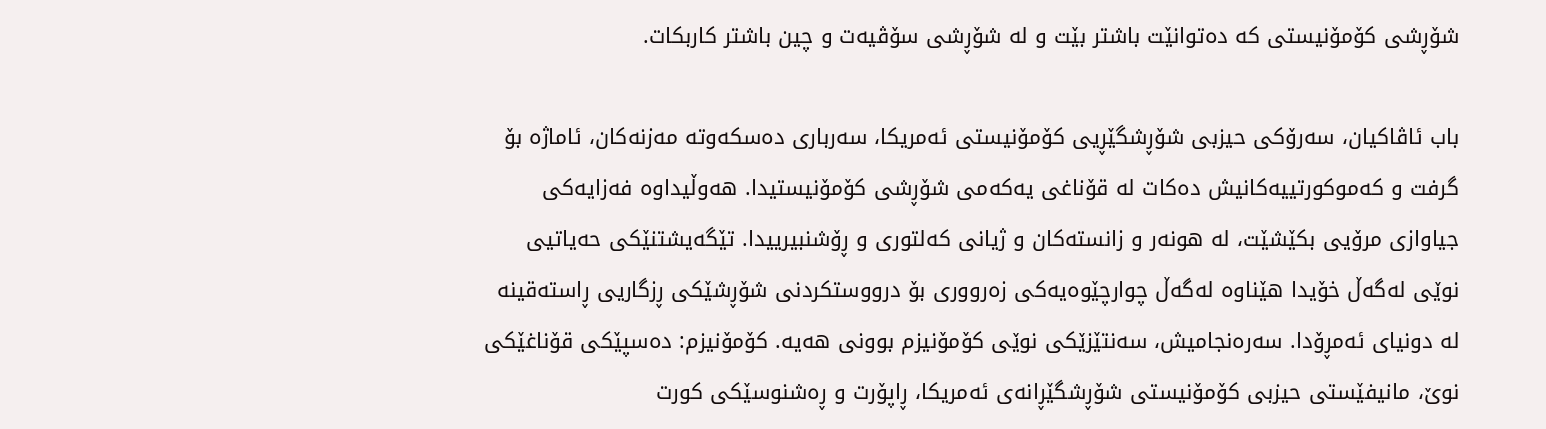شۆڕشى كۆمۆنيستى كه‌ ده‌توانێت باشتر بێت و له‌ شۆڕشى سۆڤيه‌ت و چين باشتر كاربكات.

باب ئاڤاكيان، سه‌رۆكى حيزبى شۆڕشگێڕيى كۆمۆنيستى ئه‌مريكا، سه‌ربارى ده‌سكه‌وته‌ مه‌زنه‌كان، ئاماژه‌ بۆ گرفت و كه‌موكورتييه‌كانيش ده‌كات له‌ قۆناغى يه‌كه‌مى شۆڕشى كۆمۆنيستيدا. هه‌وڵيداوه‌ فه‌زايه‌كى جياوازى مرۆيى بكێشێت، له‌ هونه‌ر و زانسته‌كان و ژيانى كه‌لتورى و ڕۆشنبيرييدا. تێگه‌يشتنێكى حه‌ياتيى نوێى له‌گه‌ڵ خۆيدا هێناوه‌ له‌گه‌ڵ چوارچێوه‌يه‌كى زه‌روورى بۆ درووستكردنى شۆڕشێكى ڕزگاريى ڕاسته‌قينه‌ له‌ دونياى ئه‌مڕۆدا. سه‌ره‌نجاميش، سه‌نتێزێكى نوێى كۆمۆنيزم بوونى هه‌يه‌. كۆمۆنيزم: ده‌سپێكى قۆناغێكى نوێ، مانيفێستى حيزبى كۆمۆنيستى شۆڕشگێڕانه‌ى ئه‌مريكا، ڕاپۆرت و ڕه‌شنوسێكى كورت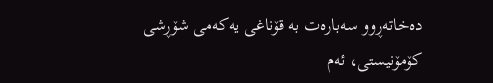ده‌خاته‌ڕوو سه‌باره‌ت به‌ قۆناغى يه‌كه‌مى شۆڕشى كۆمۆنيستى، ئه‌م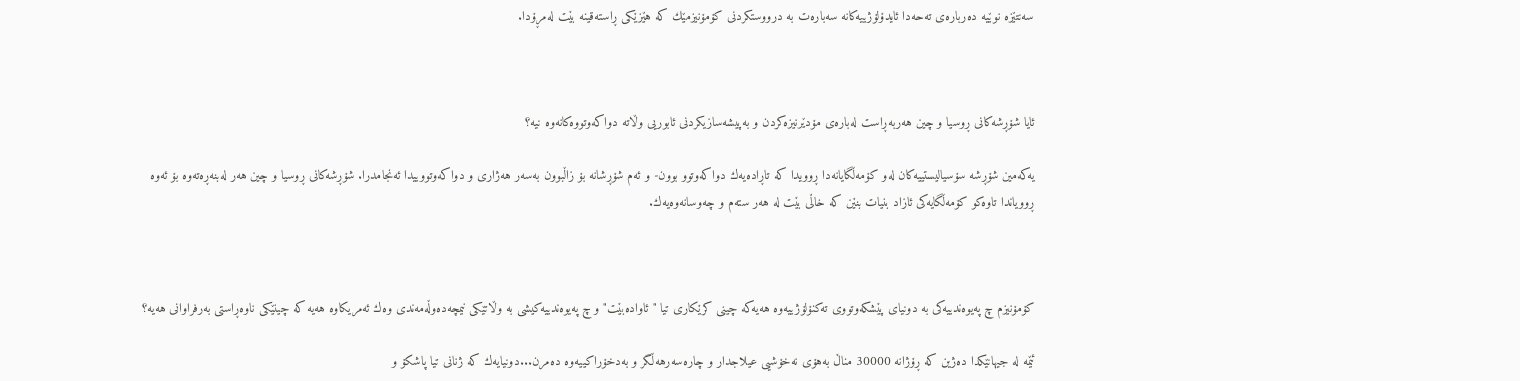سه‌نتێزه‌ نوێيه‌ ده‌رباره‌ى ته‌حه‌دا ئايدۆلۆژييه‌كانه‌ سه‌باره‌ت به‌ درووستكردنى كۆمۆنيزمێك كه‌ هێزێكى ڕاسته‌قينه‌ بێت له‌مڕۆدا.



ئايا شۆڕشه‌كانى ڕوسيا و چين هه‌ربه‌ڕاست له‌باره‌ى مۆدێرنيزه‌كردن و به‌پيشه‌سازيكردنى ئابوريى وڵاته‌ دواكه‌وتووه‌كانه‌وه‌ نيه‌؟

يه‌كه‌مين شۆڕشه‌ سۆسياليستييه‌كان له‌و كۆمه‌ڵگايانه‌دا ڕوويدا كه‌ تاڕاده‌يه‌ك دواكه‌وتوو بوون- و ئه‌م شۆڕشانه‌ بۆ زاڵبوون به‌سه‌ر هه‌ژارى و دواكه‌وتووييدا ئه‌نجامدرا. شۆڕشه‌كانى ڕوسيا و چين هه‌ر له‌بنه‌ڕه‌ته‌وه‌ بۆ ئه‌وه‌ ڕووياندا تاوه‌كو كۆمه‌ڵگايه‌كى ئازاد بنيات بنێن كه‌ خاڵى بێت له‌ هه‌ر سته‌م و چه‌وسانه‌وه‌يه‌ك.



كۆمۆنيزم چ په‌يوه‌ندييه‌كى به‌ دونياى پێشكه‌وتووى ته‌كنۆلۆژييه‌وه‌ هه‌يه‌كه‌ چينى كرێكارى تيا "ئاواده‌بێت" و چ په‌يوه‌ندييه‌كيشى به‌ وڵاتێكى نيمچه‌ده‌وڵه‌مه‌ندى وه‌ك ئه‌مريكاوه‌ هه‌يه‌ كه‌ چينێكى ناوه‌ڕاستى به‌رفراوانى هه‌يه‌؟

ئێمه‌ له‌ جيهانێكدا ده‌ژين كه‌ ڕۆژانه‌ 30000 مناڵ به‌هۆى نەخۆشيی عيلاجدار و چارەسەر‌هەڵگر و به‌دخۆراكييه‌وه‌ ده‌مرن...دونيايه‌ك كه‌ ژنانى تيا پاشكۆ و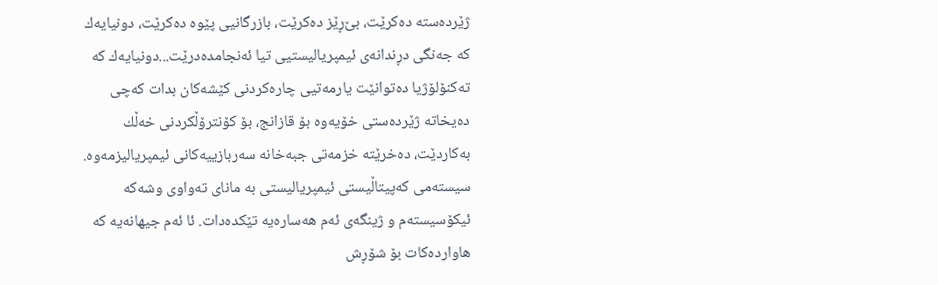ژێرده‌سته ده‌كرێت، بێ‌ڕێز ده‌كرێت، بازرگانيى پێوه‌ ده‌كرێت، دونيايه‌ك كه‌ جه‌نگى دڕندانه‌ى ئيمپرياليستيى تيا ئه‌نجامده‌درێت...دونيايه‌ك كه‌ ته‌كنۆلۆژيا ده‌توانێت يارمه‌تيى چاره‌كردنى كێشه‌كان بدات كه‌چى ده‌يخاته‌ ژێرده‌ستى خۆيه‌وه‌ بۆ قازانج، بۆ كۆنترۆڵكردنى خه‌ڵك به‌كاردێت، ده‌خرێته‌ خزمه‌تى جبه‌خانه‌ سه‌ربازييه‌كانى ئيمپرياليزمه‌وه‌. سيسته‌مى كه‌پيتاڵيستى ئيمپرياليستى به‌ ماناى ته‌واوى وشه‌كه‌ ئيكۆسيسته‌م و ژينگه‌ى ئه‌م هه‌ساره‌يه‌ تێكده‌دات. ئا ئه‌م جيهانه‌يه‌ كه‌ هاوارده‌كات بۆ شۆڕش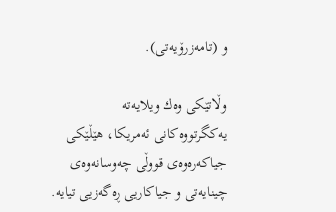و (تامه‌زرۆيه‌تى).

وڵاتێكى وه‌ك ويلايه‌ته‌ يه‌كگرتووه‌كانى ئه‌مريكا، هێڵێكى جياكه‌ره‌وه‌ى قووڵى چه‌وسانه‌وه‌ى چينايه‌تى و جياكاريى ڕه‌گه‌زيى تيايه‌.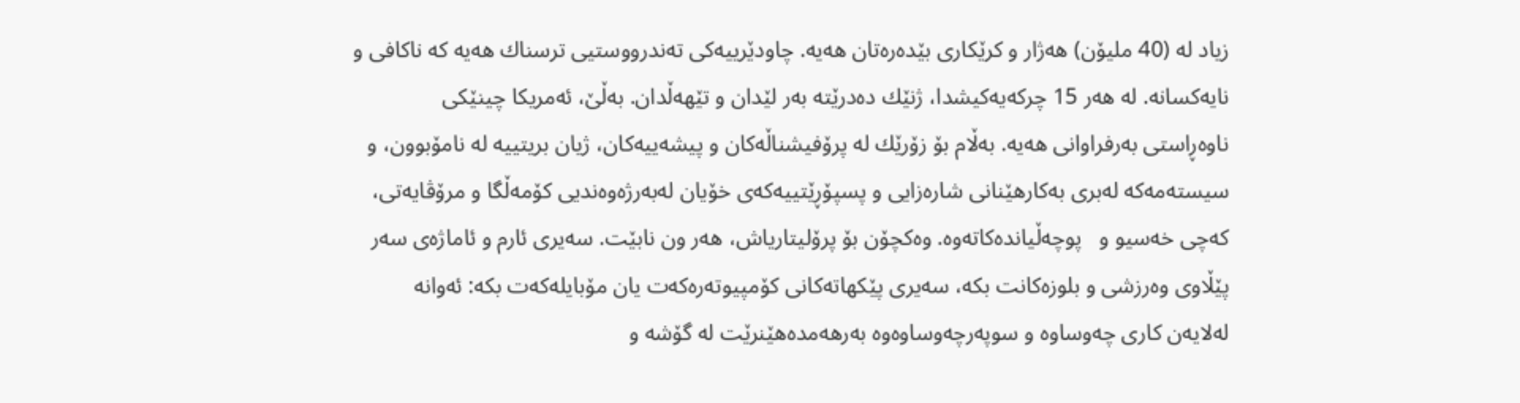زياد له‌ (40 مليۆن) هه‌ژار و كرێكارى بێده‌ره‌تان هه‌يه‌. چاودێرييه‌كى ته‌ندرووستيى ترسناك هه‌يه‌ كه ناكافى و نايه‌كسانه‌. له‌ هه‌ر 15 چركه‌يه‌كيشدا، ژنێك ده‌درێته‌ به‌ر لێدان و تێهه‌ڵدان. به‌ڵێ، ئه‌مريكا چينێكى ناوه‌ڕاستى به‌رفراوانى هه‌يه‌. به‌ڵام بۆ زۆرێك له‌ پرۆفيشناڵه‌كان و پيشه‌ييه‌كان، ژيان بريتييه‌ له‌ نامۆبوون، و سيسته‌مه‌كه‌ له‌برى به‌كارهێنانى شاره‌زايى و پسپۆڕێتييه‌كه‌ى خۆيان له‌به‌رژه‌وه‌نديى كۆمه‌ڵگا و مرۆڤايه‌تى، كه‌چى خه‌سيو و   پوچه‌ڵيانده‌كاته‌وه‌. وه‌كچۆن بۆ پرۆليتارياش، هه‌ر ون نابێت. سه‌يرى ئارم و ئاماژه‌ى سه‌ر پێڵاوى وه‌رزشى و بلوزه‌كانت بكه‌، سه‌يرى پێكهاته‌كانى كۆمپيوته‌ره‌كه‌ت يان مۆبايله‌كه‌ت بكه‌: ئه‌وانه‌ له‌لايه‌ن كارى چه‌وساوه‌ و سوپه‌رچه‌وساوه‌وه‌ به‌رهه‌مده‌هێنرێت له‌ گۆشه‌ و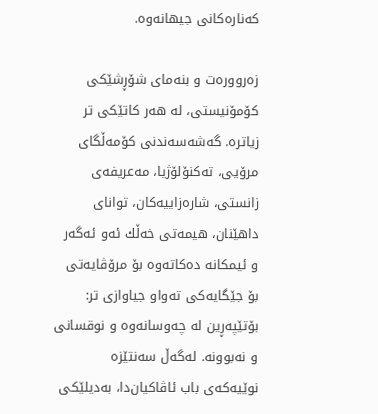كه‌ناره‌كانى جيهانه‌وه‌.

زه‌رووره‌ت و بنه‌ماى شۆڕشێكى كۆمۆنيستى، له‌ هه‌ر كاتێكى تر زياتره‌. گه‌شه‌سه‌ندنى كۆمه‌ڵگاى مرۆيى، ته‌كنۆلۆژيا، مه‌عريفه‌ى زانستى، شاره‌زاييه‌كان، تواناى داهێنان، هيمه‌تى خه‌ڵك ئه‌و ئه‌گه‌ر و ئيمكانه‌ ده‌كاته‌وه‌ بۆ مرۆڤايه‌تى بۆ جێگايه‌كى ته‌واو جياوازى تر: بۆتێپه‌ڕين له‌ چه‌وسانه‌وه‌ و نوقسانى و نه‌بوونه‌. له‌گه‌ڵ سه‌نتێزه‌ نوێيه‌كه‌ى باب ئاڤاكيان‌دا، به‌ديلێكى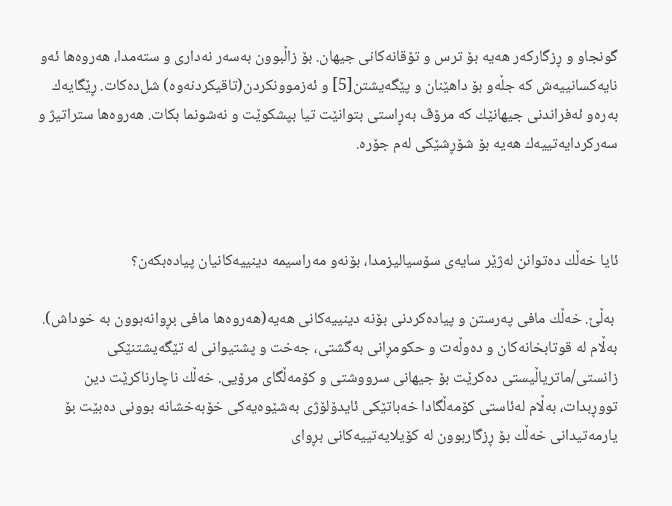گونجاو و ڕزگاركه‌ر هه‌يه‌ بۆ ترس و تۆقانه‌كانى جيهان. بۆ زاڵبوون به‌سه‌ر نه‌دارى و سته‌مدا، هه‌روه‌ها ئه‌و نايه‌كسانييه‌ش كه‌ جڵه‌و بۆ داهێنان و پێگه‌يشتن[5] و ئه‌زموونكردن(تاقيكردنه‌وه‌) شل‌ده‌كات. ڕێگايه‌ك به‌ره‌و ئه‌فراندنى جيهانێك كه‌ مرۆڤ به‌ڕاستى بتوانێت تيا بپشكوێت و نه‌شونما بكات. هه‌روه‌ها ستراتيژ و سه‌ركردايه‌تييه‌ك هه‌يه‌ بۆ شۆڕشێكى له‌م جۆره‌.



ئايا خه‌ڵك ده‌توانن له‌ژێر سايه‌ى سۆسياليزمدا، بۆنه‌و مه‌راسيمه‌ دينييه‌كانيان پياده‌بكه‌ن؟

 به‌ڵێ. خه‌ڵك مافى په‌رستن و پياده‌كردنى بۆنه‌ دينييه‌كانى هه‌يه‌(هه‌روه‌ها مافى بڕوانه‌بوون به‌ خوداش). به‌ڵام له‌ قوتابخانه‌كان و ده‌وڵه‌ت و حكومڕانى به‌گشتى، جه‌خت و پشتيوانى له‌ تێگه‌يشتنێكى زانستى/ماترياڵيستى ده‌كرێت بۆ جيهانى سرووشتی و كۆمه‌ڵگاى مرۆيى. خه‌ڵك ناچارناكرێت دين تووڕبدات، به‌ڵام له‌ئاستى كۆمه‌ڵگادا خه‌باتێكى ئايدۆلۆژى به‌شێوه‌يه‌كى خۆبه‌خشانه‌ بوونى ده‌بێت بۆ يارمه‌تيدانى خه‌ڵك بۆ ڕزگاربوون له‌ كۆيلايه‌تييه‌كانى بڕواى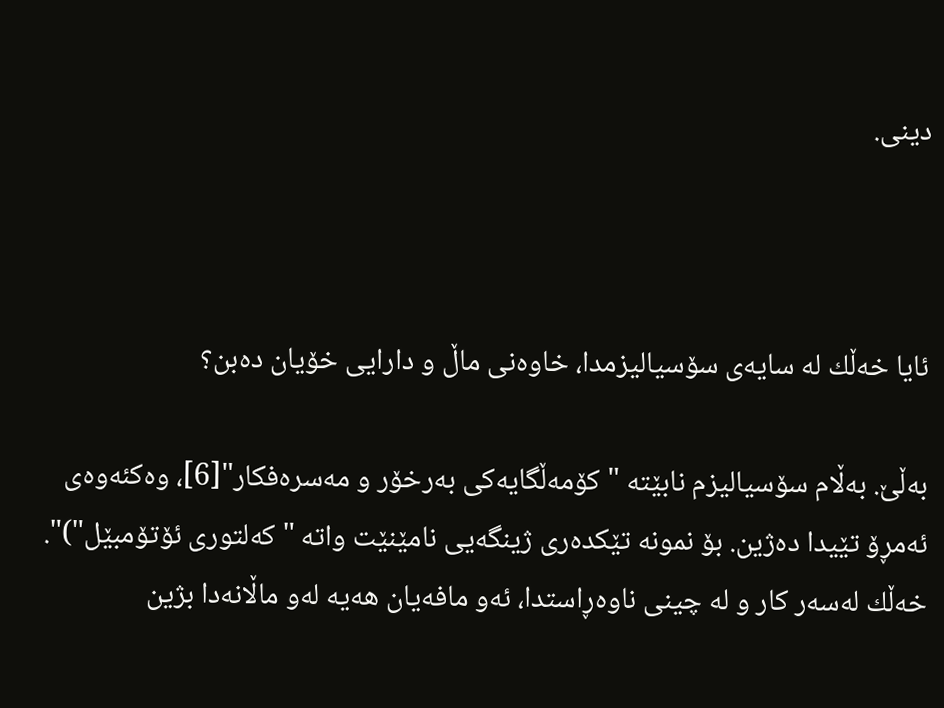دينى.



ئايا خه‌ڵك له‌ سايه‌ى سۆسياليزمدا، خاوه‌نى ماڵ و دارايى خۆيان ده‌بن؟

به‌ڵێ. به‌ڵام سۆسياليزم نابێته‌ "كۆمه‌ڵگايه‌كى به‌رخۆر و مه‌سره‌فكار"[6]، وه‌كئه‌وه‌ى‌ ئه‌مڕۆ تێيدا ده‌ژين. بۆ نمونە تێکدەری ژینگەیی نامێنێت واتە "کەلتوری ئۆتۆمبێل")". خه‌ڵك له‌سه‌ر كار و له‌ چينى ناوه‌ڕاستدا، ئه‌و مافه‌يان هه‌يه‌ له‌و ماڵانه‌دا بژين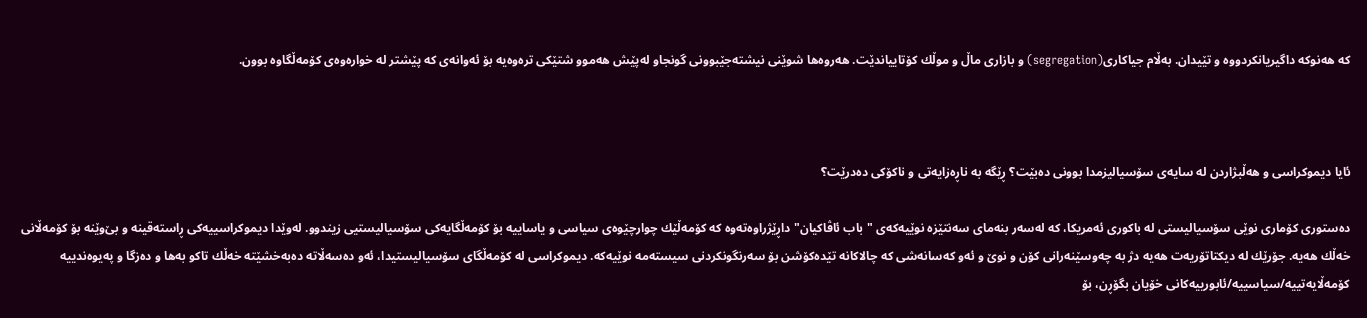كه‌ هه‌نوكه‌ داگيريانكردووه و تێیدان. به‌ڵام جياكارى(segregation) و بازارى ماڵ و موڵك كۆتايياندێت. هه‌روه‌ها شوێنى نيشته‌جێبوونى گونجاو له‌پێش هه‌موو شتێكى تره‌وه‌يه‌ بۆ ئه‌وانه‌ى كه‌ پێشتر له‌ خواره‌وه‌ى كۆمه‌ڵگاوه‌ بوون.



ئايا ديموكراسى و هه‌ڵبژاردن له‌ سايه‌ى سۆسياليزمدا بوونى ده‌بێت؟ ڕێگه‌ به‌ ناڕه‌زايه‌تى و ناكۆكى ده‌درێت؟

ده‌ستورى كۆمارى نوێى سۆسياليستى له‌ باكورى ئه‌مريكا، كه‌ له‌سه‌ر بنه‌ماى سه‌نتێزه‌ نوێيه‌كه‌ى "باب ئاڤاكيان" داڕێژراوه‌ته‌وه‌ كه‌ كۆمه‌ڵێك چوارچێوه‌ى سياسى و ياساييه‌ بۆ كۆمه‌ڵگايه‌كى سۆسياليستيى زيندوو. له‌وێدا ديموكراسييه‌كى ڕاسته‌قينه‌ و بێ‌وێنه بۆ كۆمه‌ڵانى خه‌ڵك هه‌يه‌. جۆرێك له‌ ديكتاتۆريه‌ت هه‌يه‌ دژ بە چەوسێنەرانی كۆن و نوێ و ئه‌و كه‌سانه‌شى كه‌ چالاكانه‌ تێده‌كۆشن بۆ سه‌رنگونكردنى سيسته‌مه‌ نوێيه‌كه‌. ديموكراسى له‌ كۆمه‌ڵگاى سۆسياليستيدا، ئه‌و ده‌سه‌ڵاته‌ ده‌به‌خشێته‌ خه‌ڵك تاكو به‌ها و ده‌زگا و په‌يوه‌ندييه‌ كۆمه‌ڵايه‌تييه‌/سياسييه‌/ئابورييه‌كانى خۆيان بگۆڕن، بۆ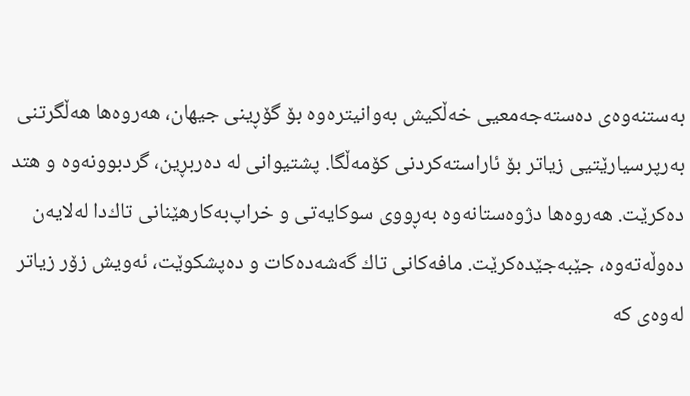به‌ستنه‌وه‌ى ده‌سته‌جه‌معيى خه‌ڵكيش به‌وانيتره‌وه‌ بۆ گۆڕينى جيهان، هه‌روه‌ها هه‌ڵگرتنى به‌رپرسيارێتيى زياتر بۆ ئاراسته‌كردنى كۆمه‌ڵگا. پشتيوانى له‌ ده‌ربڕين، گردبوونه‌وه‌ و هتد ده‌كرێت. هه‌روه‌ها دژوه‌ستانه‌وه‌ به‌ڕووى سوكايه‌تى و خراپ‌به‌كارهێنانى تاك‌دا له‌لايه‌ن ده‌وڵه‌ته‌وه‌، ‌جێبەجێدەکرێت. مافه‌كانى تاك گه‌شه‌ده‌كات و ده‌پشكوێت، ئه‌ويش زۆر زياتر له‌وه‌ى كه‌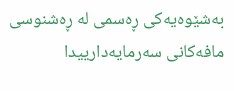به‌شێوه‌يه‌كى ڕه‌سمى له‌ ڕه‌شنوسى مافه‌كانى سه‌رمايه‌دارييدا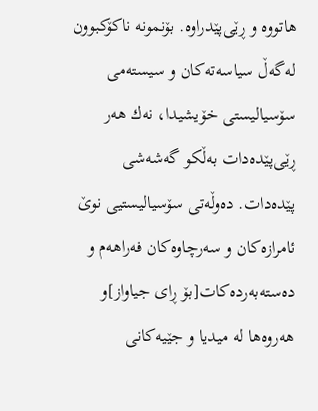هاتووه‌ و ڕێى‌پێدراوه‌. بۆنمونه‌ ناكۆكبوون له‌گه‌ڵ سياسه‌ته‌كان و سيسته‌مى سۆسياليستى خۆيشيدا، نه‌ك هه‌ر ڕێى‌پێده‌دات به‌ڵكو گه‌شه‌شى پێده‌دات. ده‌وڵه‌تى سۆسياليستيى نوێ ئامرازه‌كان و سه‌رچاوه‌كان فه‌راهه‌م و ده‌سته‌به‌رده‌كات[بۆ ڕای جیاواز]و هەروەها له‌ ميديا و جێيه‌كانى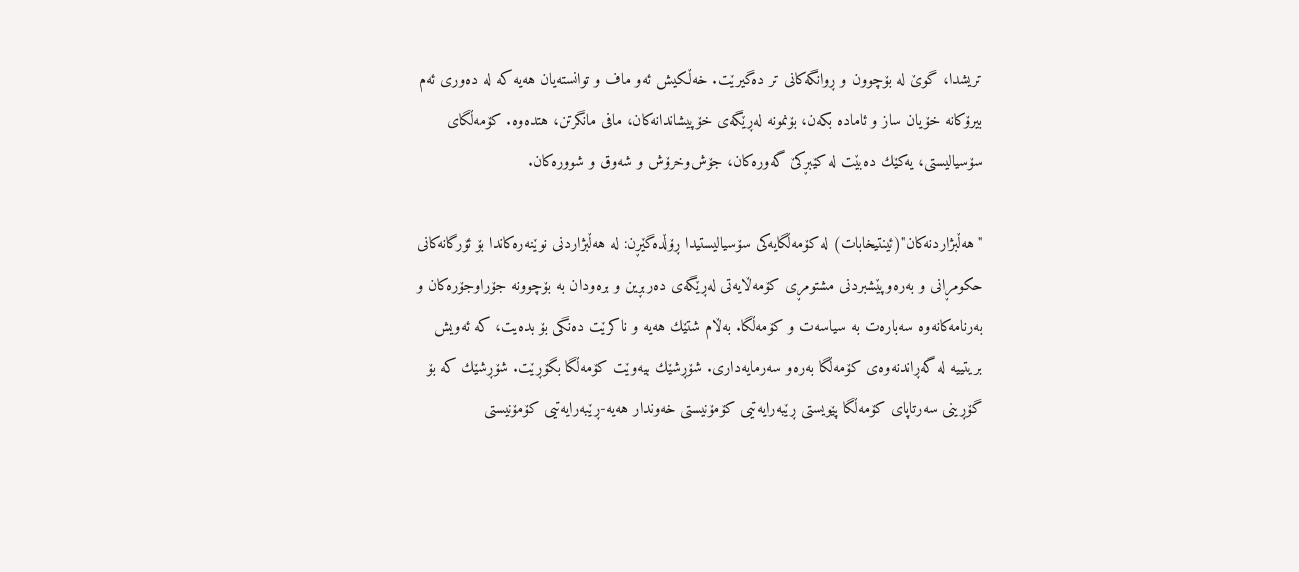تريشدا، گوێ له‌ بۆچوون و ڕوانگه‌كانى تر ده‌گيرێت. خه‌ڵكيش ئه‌و ماف و توانسته‌يان هه‌يه‌ كه‌ له‌ ده‌ورى ئه‌م بيرۆكانه‌ خۆيان ساز و ئاماده‌ بكه‌ن، بۆنمونه‌ له‌ڕێگه‌ى خۆپيشاندانه‌كان، مافى مانگرتن، هتده‌وه‌. كۆمه‌ڵگاى سۆسياليستى، يه‌كێك ده‌بێت له‌ كێبڕكێ گه‌وره‌كان، جۆش‌وخرۆش و شه‌وق و شووره‌كان.

"هه‌ڵبژاردنه‌كان"(ئينتيخابات) له‌ كۆمه‌ڵگايه‌كى سۆسياليستيدا ڕۆڵده‌گێڕن: له‌ هه‌ڵبژاردنى نوێنه‌ره‌كاندا بۆ ئۆرگانه‌كانى حكومڕانى و به‌ره‌وپێشبردنى مشتومڕى كۆمه‌ڵايه‌تى له‌ڕێگه‌ى ده‌ربڕين و بره‌ودان به‌ بۆچوونه‌ جۆراوجۆره‌كان و به‌رنامه‌كانه‌وه‌ سه‌باره‌ت به‌ سياسه‌ت و كۆمه‌ڵگا. به‌ڵام شتێك هه‌يه‌ و ناكرێت ده‌نگى بۆ بده‌يت، كه‌ ئه‌ويش بريتييه‌ له‌ گه‌ڕاندنه‌وه‌ى كۆمه‌ڵگا‌ به‌ره‌و سه‌رمايه‌دارى. شۆڕشێك بيه‌وێت كۆمه‌ڵگا بگۆڕێت. شۆڕشێك كه‌ بۆ گۆڕينى سه‌رتاپاى كۆمه‌ڵگا پێويستى ڕێبەرایەتيی كۆمۆنيستى خەوندار هه‌يه‌-ڕێبەرایەتيی كۆمۆنيستى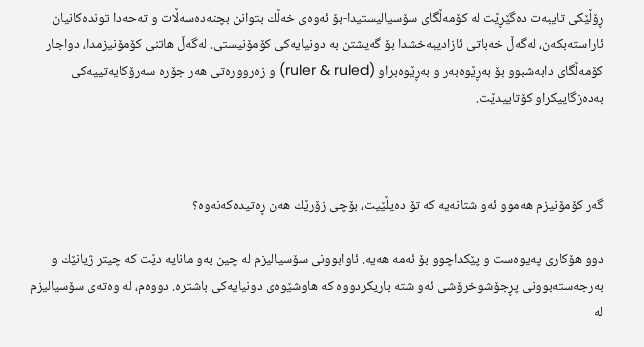ڕۆڵێكى تايبه‌ت ده‌گێڕێت له‌ كۆمه‌ڵگاى سۆسياليستيدا-بۆ ئه‌وه‌ى خه‌ڵك بتوانن بچنه‌ده‌سه‌ڵات و ته‌حه‌دا تونده‌كانيان ئاراسته‌بكه‌ن‌، له‌گه‌ڵ خه‌باتى ئازاديبه‌خشدا بۆ گه‌يشتن به‌ دونيايه‌كى كۆمۆنيستى. له‌گه‌ڵ هاتنى كۆمۆنيزمدا، دواجار كۆمه‌ڵگای دابه‌شبوو بۆ بەڕێوەبەر و بەڕێوەبراو (ruler & ruled) و زه‌رووره‌تى هه‌ر جۆره ‌سه‌رۆكايه‌تييه‌كى به‌ده‌زگاييكراو کۆتاییدێت.



گه‌ر كۆمۆنيزم هه‌موو ئه‌و شتانه‌يه‌ كه‌ تۆ ده‌يڵێيت، بۆچى زۆرێك هه‌ن ڕه‌تيده‌كه‌نه‌وه‌؟

دوو هۆكارى په‌يوه‌ست و پێكداچوو بۆ ئه‌مه‌ هه‌يه‌. ئاوابوونى سۆسياليزم له‌ چين به‌و مانايه‌ دێت كه‌ چيتر ژيانێك و به‌رجه‌سته‌بوونى پڕجۆشوخرۆشى ئه‌و شته‌ باريكردووه‌ كه‌ هاوشێو‌ه‌ى دونيايه‌كى باشتره‌. دووه‌م، له‌ وه‌ته‌ى سۆسياليزم له‌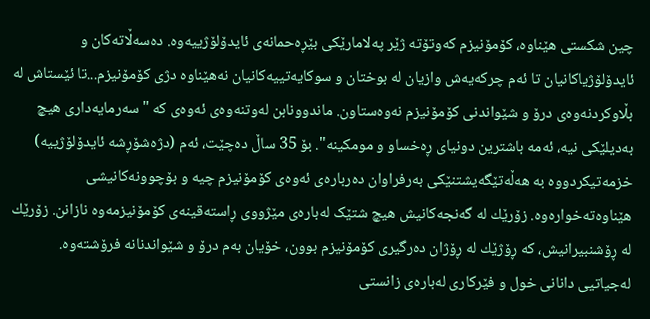چين شكستى هێناوه‌، كۆمۆنيزم كه‌وتۆته‌ ژێر په‌لامارێكى بێڕه‌حمانه‌ى ئايدۆلۆژييه‌وه‌. ده‌سه‌ڵاته‌كان و ئايدۆلۆژياكانيان تا ئه‌م چركه‌يه‌ش وازيان له‌ بوختان و سوكايه‌تييه‌كانيان نه‌هێناوه‌ دژى كۆمۆنيزم...تا ئێستاش له‌ بڵاوكردنه‌وه‌ى درۆ و شێواندنى كۆمۆنيزم نه‌وه‌ستاون. ماندوونابن له‌وتنه‌وه‌ى ئه‌وه‌ى كه‌ "سه‌رمايه‌دارى هيچ به‌ديلێكى نيه‌، ئه‌مه‌ باشترين دونياى ڕه‌خساو و مومكينه‌". بۆ 35 ساڵ ده‌چێت، ئه‌م (دژه‌شۆڕشه‌ ئايدۆلۆژييه‌) خزمه‌تيكردووه‌ به‌ هه‌ڵه‌تێگه‌يشتنێكى به‌رفراوان ده‌رباره‌ى ئه‌وه‌ى كۆمۆنيزم چيه‌ و بۆچوونه‌كانيشى هێناوه‌ته‌خواره‌وه‌‌. زۆرێك له‌ گه‌نجه‌كانيش هیچ شتێک له‌باره‌ى مێژووى ڕاستەقینەی كۆمۆنيزمه‌وه ‌نازانن. زۆرێك له‌ ڕۆشنبيرانيش، كه‌ ڕۆژێك له‌ ڕۆژان ده‌رگيرى كۆمۆنيزم بوون، خۆيان به‌م درۆ و شێواندنانه‌ فرۆشته‌وه‌. له‌جياتيى دانانى خول و فێركارى له‌باره‌ى زانستى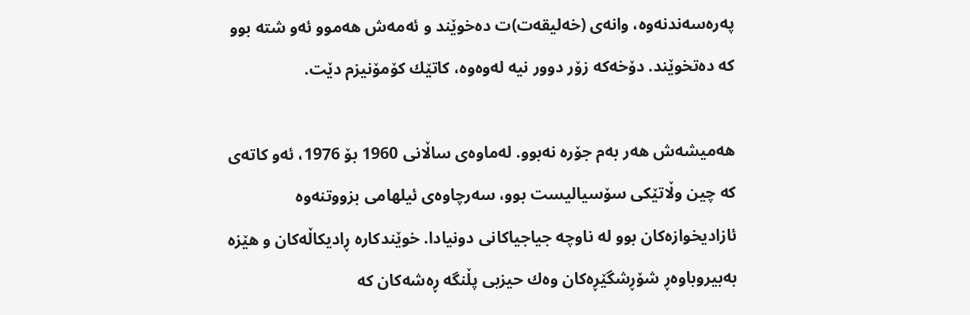په‌ره‌سه‌ندنه‌وه‌، وانه‌ى (خه‌ليقه‌ت)ت ده‌خوێند و ئه‌مه‌ش هه‌موو ئه‌و شته‌ بوو كه‌ ده‌تخوێند. دۆخه‌كه‌ زۆر دوور نيه‌ له‌وه‌وه‌، كاتێك كۆمۆنيزم دێت.

هه‌ميشه‌ش هه‌ر به‌م جۆره‌ نه‌بوو. له‌ماوه‌ى ساڵانى 1960 بۆ 1976، ئه‌و كاته‌ى كه‌ چين وڵاتێكى سۆسياليست بوو، سه‌رچاوه‌ى ئيلهامى بزووتنه‌وه‌ ئازاديخوازه‌كان بوو له‌ ناوچه‌ جياجياكانى دونيادا. خوێندكاره‌ ڕاديكاڵه‌كان و هێزه‌ به‌بيروباوه‌ڕ شۆڕشگێڕه‌كان وه‌ك حيزبى پڵنگه‌ ڕه‌شه‌كان كه‌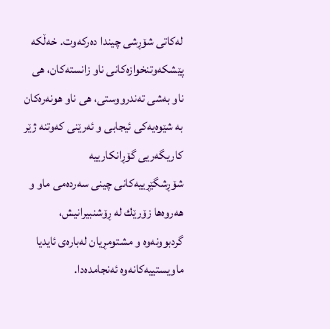له‌كاتى شۆڕشى چيندا ده‌ركه‌وت. خەڵکە پێشکەوتنخوازەکانی ناو زانستەکان، هی ناو بەشی تەندرووستی، هی ناو هونەرەکان بە شێوەیەکی ئيجابى و ئەرێنی کەوتنە ژێر کاریگەريی گۆڕانکارییە شۆڕشگێڕییەکانی چینی سەردەمی ماو و هەروەها زۆرێك له‌ ڕۆشنبيرانيش، گردبوونه‌وه‌ و مشتومڕيان له‌باره‌ى ئايديا ماويستييه‌كانه‌وه‌ ئه‌نجامده‌دا.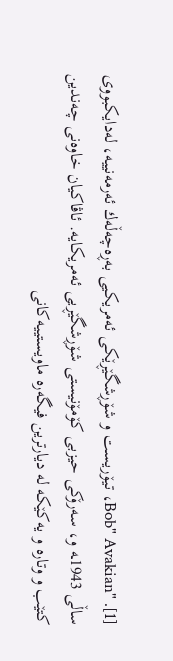[1]. "Bob" Avakian، تيۆريست و شۆڕشگێڕێكى ئه‌مريكيى به‌ڕه‌چه‌ڵه‌ك ئه‌رمه‌نييه‌، له‌دايكبووى ساڵى 1943ـه‌ و، سه‌رۆكى حيزبى كۆمۆنيستى شۆڕشگێڕيى ئه‌مريكايه‌. ئاڤاكيان خاوه‌نى چه‌ندين كتێب و وتاره‌ و يه‌كێكه‌ له‌ ديارترين فيگه‌ره‌ ماويستييه‌كانى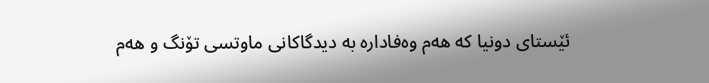ئێستاى دونيا كه‌ هه‌م وه‌فاداره‌ به‌ ديدگاكانى ماوتسى تۆنگ و هه‌م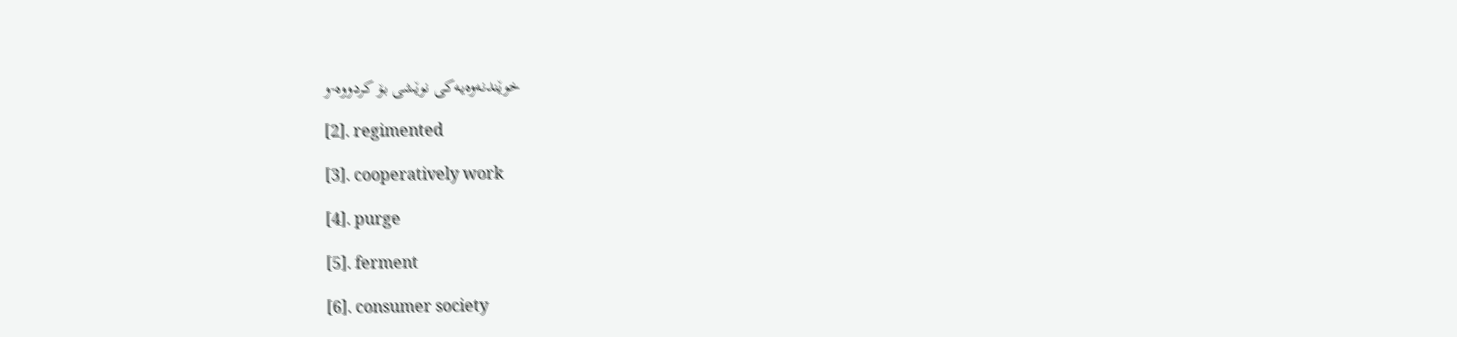خوێندنه‌وه‌يه‌كى نوێشى بۆ كردووه‌-و

[2]. regimented

[3]. cooperatively work

[4]. purge

[5]. ferment

[6]. consumer society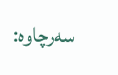سه‌رچاوه‌: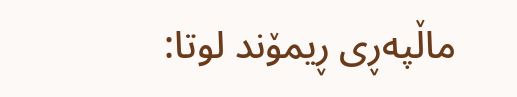ماڵپه‌ڕى ڕيمۆند لوتا: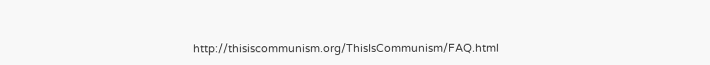http://thisiscommunism.org/ThisIsCommunism/FAQ.html